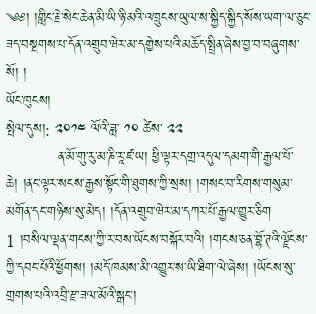༄༅། །གླིང་རྗེ་སེང་ཆེན་མི་ཡི་ཉི་མའི་འཁྲུངས་ཡུལ་ས་སྐྱིད་སྐྱིད་སོས་ཡག་ལ་ཅུང་ཟད་བསྔགས་པ་དོན་འགྲུབ་ཝེར་མ་དགྱེས་པའི་མཆོད་སྤྲིན་ཞེས་བྱ་བ་བཞུགས་སོ། །
ཡོང་ཁུངས།
སྤེལ་དུས།: ༢༠༡༤ ལོའི་ཟླ་ ༡༠ ཚེས་ ༢༢
           ན་མོ་གུ་རུ་མ་ཎི་རཱ་ཛ་ཡ། ཕྱི་ལྟར་དགྲ་འདུལ་དམག་གི་རྒྱལ་པོ་ཆེ། །ནང་ལྟར་སངས་རྒྱས་སྟོང་གི་ཐུགས་ཀྱི་སྲས། །གསང་བ་རིགས་གསུམ་མགོན་དང་གཉིས་སུ་མེད། །དོན་འགྲུབ་ཝེར་མ་དཀར་པོ་རྒྱལ་གྱུར་ཅིག 1 །བསིལ་ལྡན་གངས་ཀྱི་ར་བས་ཡོངས་བསྐོར་བའི། །གངས་ཅན་བྷོ་ཊའི་ལྗོངས་ཀྱི་དབང་པོའི་ཕྱོགས། །མདོ་ཁམས་མི་འགྱུར་ས་ཡི་ཐིག་ལེ་ཞེས། །ཡོངས་སུ་གྲགས་པའི་འབྲི་རྫ་ཟལ་མོའི་སྒང་།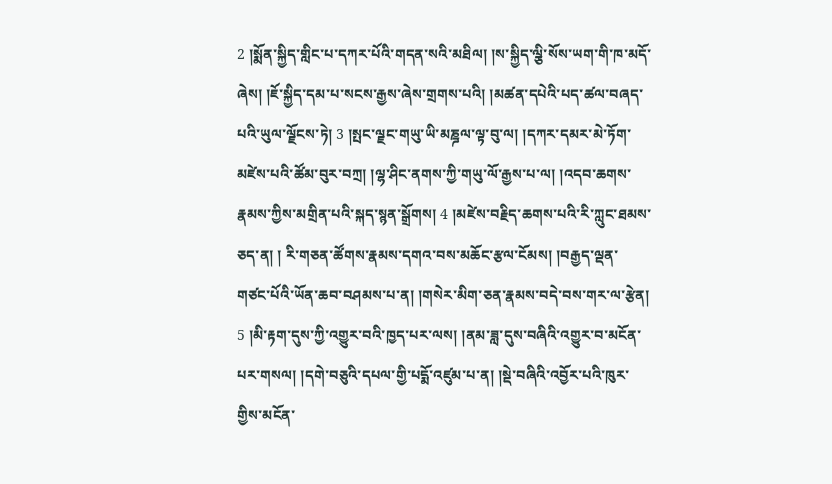2 །སྨོན་སྐྱིད་གླིང་པ་དཀར་པོའི་གདན་སའི་མཐིལ། །ས་སྐྱིད་ལྕི་སོས་ཡག་གི་ཁ་མདོ་ཞེས། །ཇོ་སྐྱིད་དམ་པ་སངས་རྒྱས་ཞེས་གྲགས་པའི། །མཚན་དཔེའི་པད་ཚལ་བཞད་པའི་ཡུལ་ལྗོངས་ཏེ། 3 །སྤང་ལྗང་གཡུ་ཡི་མཎྜལ་ལྟ་བུ་ལ། །དཀར་དམར་མེ་ཏོག་མཛེས་པའི་ཚོམ་བུར་བཀྲ། །ལྷ་ཤིང་ནགས་ཀྱི་གཡུ་ལོ་རྒྱས་པ་ལ། །འདབ་ཆགས་རྣམས་ཀྱིས་མགྲིན་པའི་སྐད་སྙན་སྒྲོགས། 4 །མཛེས་བརྗིད་ཆགས་པའི་རི་ཀླུང་ཐམས་ཅད་ན། ། རི་གཅན་ཚོགས་རྣམས་དགའ་བས་མཆོང་རྩལ་ངོམས། །བརྒྱད་ལྡན་གཙང་པོའི་ཡོན་ཆབ་བཤམས་པ་ན། །གསེར་མིག་ཅན་རྣམས་བདེ་བས་གར་ལ་རྩེན། 5 །མི་རྟག་དུས་ཀྱི་འགྱུར་བའི་ཁྱད་པར་ལས། །ནམ་ཟླ་དུས་བཞིའི་འགྱུར་བ་མངོན་པར་གསལ། །དགེ་བཅུའི་དཔལ་གྱི་པདྨོ་འཛུམ་པ་ན། །སྡེ་བཞིའི་འབྱོར་པའི་ཁུར་གྱིས་མངོན་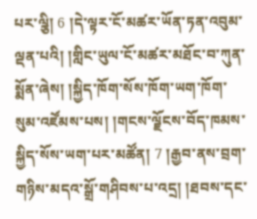པར་ལྕི། 6 །དེ་ལྟར་ངོ་མཚར་ཡོན་ཏན་འབུམ་ལྡན་པའི། །གླིང་ཡུལ་ངོ་མཚར་མཐོང་བ་ཀུན་སྨོན་ཞེས། །སྐྱིད་ཁོག་སོས་ཁོག་ཡག་ཁོག་སུམ་འཛོམས་པས། །གངས་ལྗོངས་བོད་ཁམས་སྐྱིད་སོས་ཡག་པར་མཚོན། 7 །རྒྱབ་ནས་བྲག་གཉིས་མདའ་སྒྲོ་གཤིབས་པ་འདྲ། །ཐབས་དང་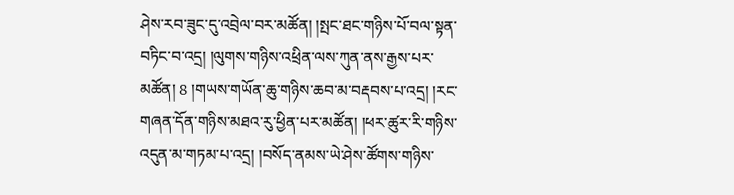ཤེས་རབ་ཟུང་དུ་འབྲེལ་བར་མཚོན། །སྤང་ཐང་གཉིས་པོ་བལ་སྟན་བཏིང་བ་འདྲ། །ལུགས་གཉིས་འཕྲིན་ལས་ཀུན་ནས་རྒྱས་པར་མཚོན། 8 །གཡས་གཡོན་ཆུ་གཉིས་ཆབ་མ་བརྡབས་པ་འདྲ། །རང་གཞན་དོན་གཉིས་མཐའ་རུ་ཕྱིན་པར་མཚོན། །ཕར་ཚུར་རི་གཉིས་འདུན་མ་གཏམ་པ་འདྲ། །བསོད་ནམས་ཡེ་ཤེས་ཚོགས་གཉིས་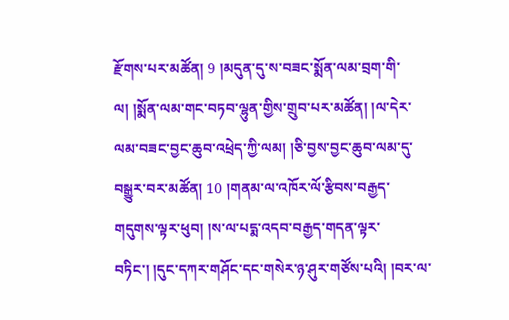རྫོགས་པར་མཚོན། 9 །མདུན་དུ་ས་བཟང་སྨོན་ལམ་བྲག་གི་ལ། །སྨོན་ལམ་གང་བཏབ་ལྷུན་གྱིས་གྲུབ་པར་མཚོན། །ལ་དེར་ལམ་བཟང་བྱང་ཆུབ་འཕྲེད་ཀྱི་ལམ། །ཅི་བྱས་བྱང་ཆུབ་ལམ་དུ་བསྒྱུར་བར་མཚོན། 10 །གནམ་ལ་འཁོར་ལོ་རྩིབས་བརྒྱད་གདུགས་ལྟར་ཕུབ། །ས་ལ་པདྨ་འདབ་བརྒྱད་གདན་ལྟར་བཏིང་། །དུང་དཀར་གཤོང་དང་གསེར་ཉ་ཤུར་གཙོས་པའི། །བར་ལ་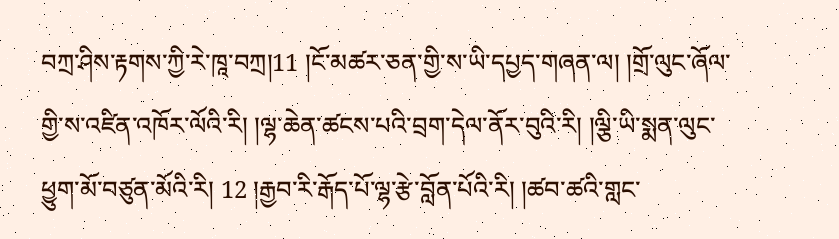བཀྲ་ཤིས་རྟགས་ཀྱི་རེ་ཁཱ་བཀྲ།11 །ངོ་མཚར་ཅན་གྱི་ས་ཡི་དཔྱད་གཞན་ལ། །གྲོ་ལུང་ཞོལ་གྱི་ས་འཛིན་འཁོར་ལོའི་རི། །ལྷ་ཆེན་ཚངས་པའི་བྲག་དེལ་ནོར་བུའི་རི། །ལྕི་ཡི་སྨན་ལུང་ཕྱུག་མོ་བཙུན་མོའི་རི། 12 །རྒྱབ་རི་རྒོད་པོ་ལྷ་རྩེ་བློན་པོའི་རི། །ཚབ་ཚའི་གླང་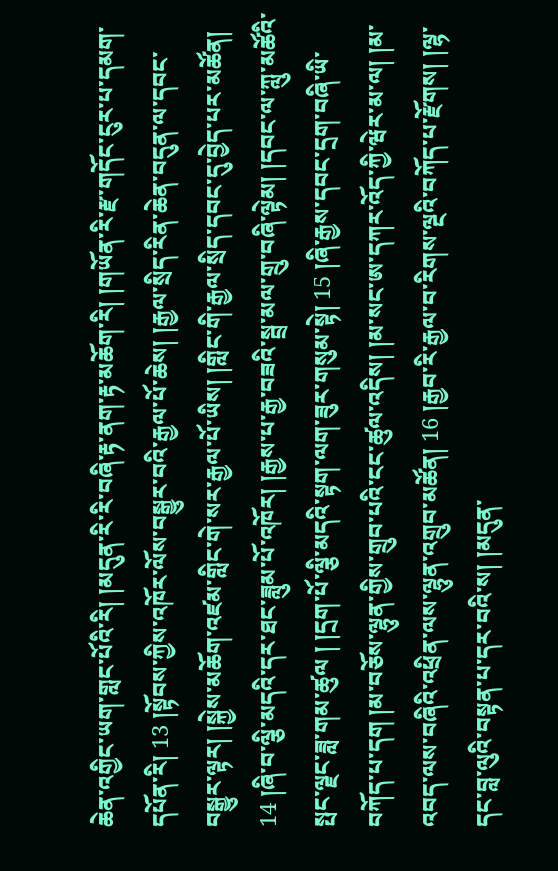ཆེན་འགྱིང་ཡག་གླང་པོའི་རི། །མདུན་རི་རི་བཞི་རྟ་ནག་རྟ་མཆོག་རི། །གཡོན་རི་རྫ་གདོང་ངུར་པ་དམག་དཔོན་རི། 13 །སྟོབས་ཀྱིས་འཁོར་ལོས་བསྒྱུར་བའི་རྒྱལ་པོ་ཆེས། །རྒྱལ་སྲིད་རིན་ཆེན་བདུན་ལ་དབང་བསྒྱུར་ལྟར། །སྐྱེས་མཆོག་འཛམ་གླིང་གེ་སར་རྒྱལ་པོ་ཡིས། །གླིང་གི་རྒྱལ་སྲིད་དབང་དུ་བྱེད་པར་མཚོན། 14 །ཞི་བ་ལྕི་མདའི་དར་ཐང་ཟླུམ་པོ་འཁོར། །རྒྱས་པ་རྒྱ་བཟའི་སྦྲ་མལ་གྲུ་བཞི་ལྟེམ། །དབང་ལ་ཀླུ་མཚོའི་སྤང་ལྗང་ཟླ་གམ་ཚུལ ། །དྲག་པོ་ལྕི་མདའི་སྟག་ལག་ཟུར་གསུམ་སྟེ། 15 །ཞི་རྒྱས་དབང་དྲག་བཞི་ཡི་བཀོད་པ་དག །མ་བཅོས་ལྷུན་གྱིས་གྲུབ་པའི་ངང་ཚུལ་འདིས། །མ་སང་ཨ་དཀར་འོད་ཀྱི་ཝེར་མ་ལ། །མ་འབད་ལས་བཞིའི་འཕྲིན་ལས་ལྷུན་འགྲུབ་མཚོན། 16 །རྒྱབ་རི་རྒྱལ་བ་རིགས་ལྔའི་བཀོད་པ་རྫོགས། །ལྷ་དང་བླ་ལུའི་བསྟན་པ་དར་བའི་ས། །མདུན་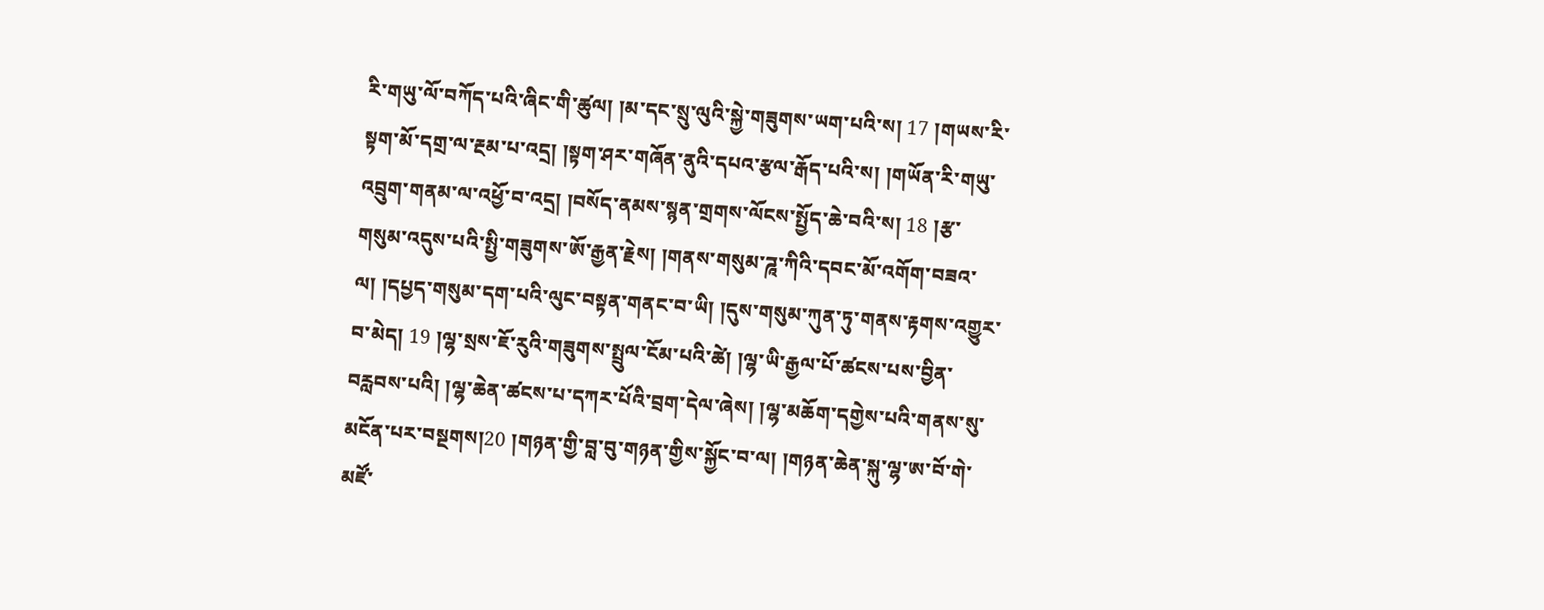རི་གཡུ་ལོ་བཀོད་པའི་ཞིང་གི་ཚུལ། །མ་དང་སྲུ་ལུའི་སྐྱེ་གཟུགས་ཡག་པའི་ས། 17 །གཡས་རི་སྟག་མོ་དགྲ་ལ་རྔམ་པ་འདྲ། །སྟག་ཤར་གཞོན་ནུའི་དཔའ་རྩལ་རྒོད་པའི་ས། །གཡོན་རི་གཡུ་འབྲུག་གནམ་ལ་འཕྱོ་བ་འདྲ། །བསོད་ནམས་སྙན་གྲགས་ལོངས་སྤྱོད་ཆེ་བའི་ས། 18 །རྩ་གསུམ་འདུས་པའི་སྤྱི་གཟུགས་ཨོ་རྒྱན་རྗེས། །གནས་གསུམ་ཌཱ་ཀིའི་དབང་མོ་འགོག་བཟའ་ལ། །དཔྱད་གསུམ་དག་པའི་ལུང་བསྟན་གནང་བ་ཡི། །དུས་གསུམ་ཀུན་ཏུ་གནས་རྟགས་འགྱུར་བ་མེད། 19 །ལྷ་སྲས་ཇོ་རུའི་གཟུགས་སྤྲུལ་ངོམ་པའི་ཚེ། །ལྷ་ཡི་རྒྱལ་པོ་ཚངས་པས་བྱིན་བརླབས་པའི། །ལྷ་ཆེན་ཚངས་པ་དཀར་པོའི་བྲག་དེལ་ཞེས། །ལྷ་མཆོག་དགྱེས་པའི་གནས་སུ་མངོན་པར་བསྔགས།20 །གཉན་གྱི་བླ་བུ་གཉན་གྱིས་སྐྱོང་བ་ལ། །གཉན་ཆེན་སྐུ་ལྷ་ཨ་བོ་གེ་མཛོ་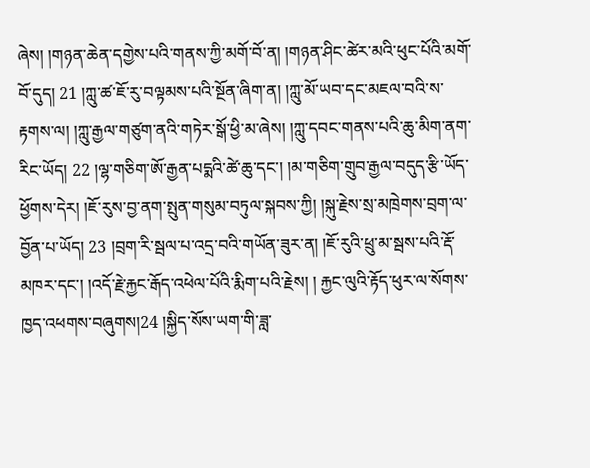ཞེས། །གཉན་ཆེན་དགྱེས་པའི་གནས་ཀྱི་མགོ་བོ་ན། །གཉན་ཤིང་ཚེར་མའི་ཕུང་པོའི་མགོ་བོ་དུད། 21 །ཀླུ་ཚ་ཇོ་རུ་བལྟམས་པའི་སྔོན་ཞིག་ན། །ཀླུ་མོ་ཡབ་དང་མཇལ་བའི་ས་རྟགས་ལ། །ཀླུ་རྒྱལ་གཙུག་ནའི་གཏེར་སྒོ་ཕྱི་མ་ཞེས། །ཀླུ་དབང་གནས་པའི་ཆུ་མིག་ནག་རིང་ཡོད། 22 །ལྷ་གཅིག་ཨོ་རྒྱན་པདྨའི་ཚེ་ཆུ་དང་། །མ་གཅིག་གྲུབ་རྒྱལ་བདུད་རྩི་ཡོད་ཕྱོགས་དེར། །ཇོ་རུས་བྱ་ནག་སྤུན་གསུམ་བཏུལ་སྐབས་ཀྱི། །སྐུ་རྗེས་སྲ་མཁྲེགས་བྲག་ལ་བྱོན་པ་ཡོད། 23 །བྲག་རི་སྦལ་པ་འདྲ་བའི་གཡོན་ཟུར་ན། །ཇོ་རུའི་ཕྲུ་མ་སྦས་པའི་རྡོ་མཁར་དང་། །འདོ་རྗེ་རྐྱང་རྒོད་འཕེལ་པོའི་རྨིག་པའི་རྗེས། ། རྐྱང་ལུའི་རྟོད་ཕུར་ལ་སོགས་ཁྱད་འཕགས་བཞུགས།24 །སྐྱིད་སོས་ཡག་གི་ཟླ་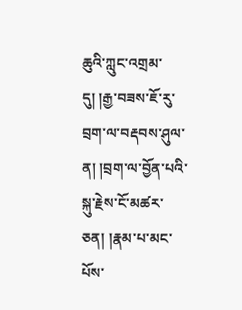ཆུའི་ཀླུང་འགྲམ་དུ། །རྒྱ་བཟས་ཇོ་རུ་བྲག་ལ་བརྡབས་ཤུལ་ན། །བྲག་ལ་བྱོན་པའི་སྐུ་རྗེས་ངོ་མཚར་ཅན། །རྣམ་པ་མང་པོས་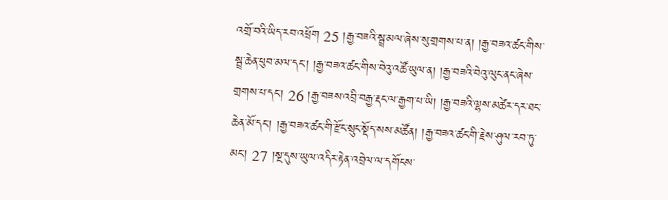འགྲོ་བའི་ཡིད་རབ་འཕྲོག 25 །རྒྱ་བཟའི་སྦྲ་མལ་ཞེས་སུ་གྲགས་པ་ན། །རྒྱ་བཟའ་ཚང་གིས་སྦྲ་ཆེན་ཕུབ་མལ་དང་། །རྒྱ་བཟའ་ཚང་གིས་བེའུ་འཚོ་ཡུལ་ན། །རྒྱ་བཟའི་བེའུ་ལུང་ནང་ཞེས་གྲགས་པ་དང་། 26 །རྒྱ་བཟས་འབྲི་བརྒྱ་རྡང་ལ་རྒྱག་པ་ཡི། །རྒྱ་བཟའི་ལྷས་མཚེར་དར་ཐང་ཆེན་མོ་དང་། །རྒྱ་བཟའ་ཚང་གི་རྫོང་སྲུང་སྡོད་སས་མཚོན། །རྒྱ་བཟའ་ཚང་གི་རྗེས་ཤུལ་རབ་ཏུ་མང་། 27 །སྔ་དུས་ཡུལ་འདིར་རྟེན་འབྲེལ་ལ་དགོངས་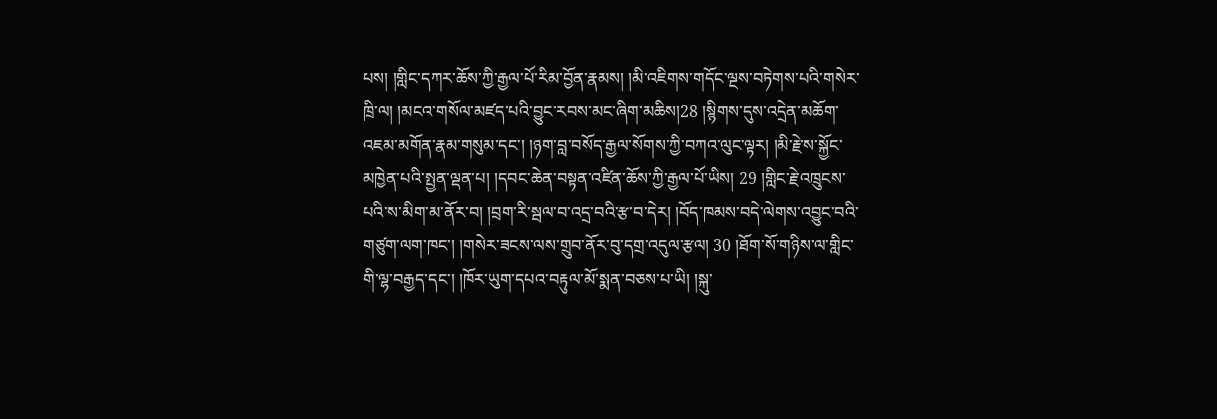པས། །གླིང་དཀར་ཆོས་ཀྱི་རྒྱལ་པོ་རིམ་བྱོན་རྣམས། །མི་འཇིགས་གདོང་ལྔས་བཏེགས་པའི་གསེར་ཁྲི་ལ། །མངའ་གསོལ་མཛད་པའི་བྱུང་རབས་མང་ཞིག་མཆིས།28 །སྙིགས་དུས་འདྲེན་མཆོག་འཇམ་མགོན་རྣམ་གསུམ་དང་། །ཉག་བླ་བསོད་རྒྱལ་སོགས་ཀྱི་བཀའ་ལུང་ལྟར། །མི་རྗེ་ས་སྐྱོང་མཁྱེན་པའི་སྤྱན་ལྡན་པ། །དབང་ཆེན་བསྟན་འཛིན་ཆོས་ཀྱི་རྒྱལ་པོ་ཡིས། 29 །གླིང་རྗེ་འཁྲུངས་པའི་ས་མིག་མ་ནོར་བ། །བྲག་རི་སྦལ་བ་འདྲ་བའི་རྩ་བ་དེར། །བོད་ཁམས་བདེ་ལེགས་འབྱུང་བའི་གཙུག་ལག་ཁང་། །གསེར་ཟངས་ལས་གྲུབ་ནོར་བུ་དགྲ་འདུལ་རྩལ། 30 །ཐོག་སོ་གཉིས་ལ་གླིང་གི་ལྷ་བརྒྱད་དང་། །ཁོར་ཡུག་དཔའ་བརྟུལ་མོ་སྨན་བཅས་པ་ཡི། །སྐུ་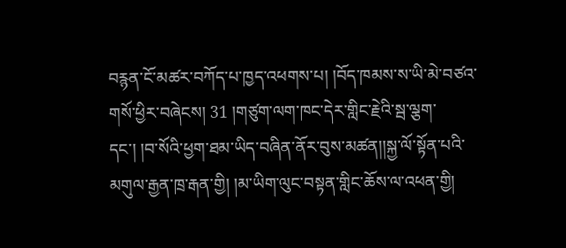བརྙན་ངོ་མཚར་བཀོད་པ་ཁྱད་འཕགས་པ། །བོད་ཁམས་ས་ཡི་མེ་བཙའ་གསོ་ཕྱིར་བཞེངས། 31 །གཙུག་ལག་ཁང་དེར་གླིང་རྗེའི་སྦ་ལྕག་དང་། །བ་སོའི་ཕྱག་ཐམ་ཡིད་བཞིན་ནོར་བུས་མཚན།།སྐྱ་ལོ་སྟོན་པའི་མགུལ་རྒྱན་ཁྲ་རྒན་གྱི། །མ་ཡིག་ལུང་བསྟན་གླིང་ཆོས་ལ་འཕན་གྱི།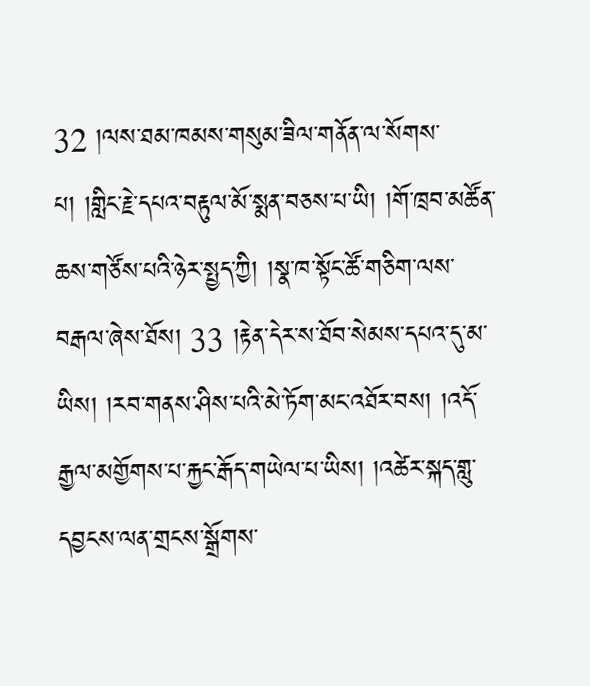32 །ལས་ཐམ་ཁམས་གསུམ་ཟིལ་གནོན་ལ་སོགས་པ། །གླིང་རྗེ་དཔའ་བརྟུལ་མོ་སྨན་བཅས་པ་ཡི། །གོ་ཁྲབ་མཚོན་ཆས་གཙོས་པའི་ཉེར་སྤྱད་ཀྱི། །སྣ་ཁ་སྟོང་ཚོ་གཅིག་ལས་བརྒལ་ཞེས་ཐོས། 33 །རྟེན་དེར་ས་ཐོབ་སེམས་དཔའ་དུ་མ་ཡིས། །རབ་གནས་ཤིས་པའི་མེ་ཏོག་མང་འཐོར་བས། །འདོ་རྒྱལ་མགྱོགས་པ་རྐྱང་རྒོད་གཡེལ་པ་ཡིས། །འཚེར་སྐད་གླུ་དབྱངས་ལན་གྲངས་སྒྲོགས་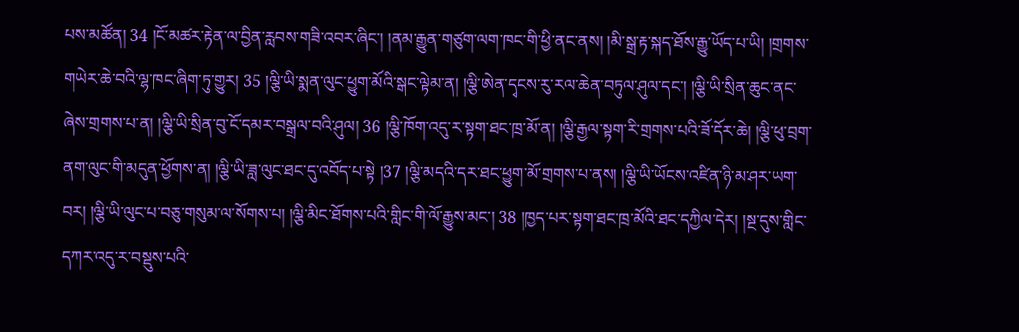པས་མཚོན། 34 །ངོ་མཚར་རྟེན་ལ་བྱིན་རླབས་གཟི་འབར་ཞིང་། །ནམ་རྒྱུན་གཙུག་ལག་ཁང་གི་ཕྱི་ནང་ནས། །མི་སྒྲ་རྟ་སྐད་ཐོས་རྒྱུ་ཡོད་པ་ཡི། །གྲགས་གཡེར་ཆེ་བའི་ལྷ་ཁང་ཞིག་ཏུ་གྱུར། 35 །ལྕི་ཡི་སྨན་ལུང་ཕྱུག་མོའི་སྒང་ལྟེམ་ན། །ལྕི་ཨེན་དྭངས་རུ་རལ་ཆེན་བཏུལ་ཤུལ་དང་། །ལྕི་ཡི་སྲིན་ཆུང་ནང་ཞེས་གྲགས་པ་ན། །ལྕི་ཡི་སྲིན་བུ་ངོ་དམར་བསྒྲལ་བའི་ཤུལ། 36 །ལྕི་ཁོག་འདུ་ར་སྟག་ཐང་ཁྲ་མོ་ན། །ལྕི་རྒྱལ་སྟག་རི་གྲགས་པའི་ཟོ་དོར་ཆེ། །ལྕི་ཕུ་བྲག་ནག་ལུང་གི་མདུན་ཕྱོགས་ན། །ལྕི་ཡི་ཟླ་ལུང་ཐང་དུ་འབོད་པ་སྟེ །37 །ལྕི་མདའི་དར་ཐང་ཕྱུག་མོ་གྲགས་པ་ནས། །ལྕི་ཡི་ཡོངས་འཛིན་ཉི་མ་ཤར་ཡག་བར། །ལྕི་ཡི་ལུང་པ་བཅུ་གསུམ་ལ་སོགས་པ། །ལྕི་མིང་ཐོགས་པའི་གླིང་གི་ལོ་རྒྱུས་མང་། 38 །ཁྱད་པར་སྟག་ཐང་ཁྲ་མོའི་ཐང་དཀྱིལ་དེར། །སྔ་དུས་གླིང་དཀར་འདུ་ར་བསྡུས་པའི་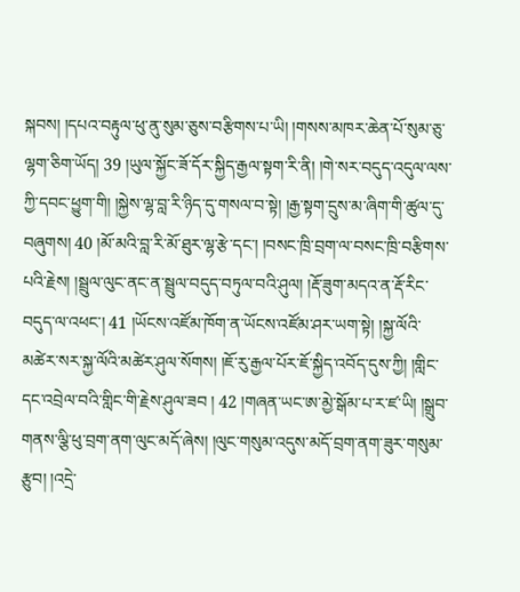སྐབས། །དཔའ་བརྟུལ་ཕུ་ནུ་སུམ་ཅུས་བརྩིགས་པ་ཡི། །གསས་མཁར་ཆེན་པོ་སུམ་ཅུ་ལྷག་ཅིག་ཡོད། 39 །ཡུལ་སྐྱོང་ཟོ་དོར་སྐྱིད་རྒྱལ་སྟག་རི་ནི། །གེ་སར་བདུད་འདུལ་ལས་ཀྱི་དབང་ཕྱུག་གི། །སྐྱེས་ལྷ་བླ་རི་ཉིད་དུ་གསལ་བ་སྟེ། །རྒྱ་སྟག་དྲུས་མ་ཞིག་གི་ཚུལ་དུ་བཞུགས། 40 །མོ་མའི་བླ་རི་མོ་ཐུར་ལྷ་རྩེ་དང་། །བསང་ཁྲི་བྲག་ལ་བསང་ཁྲི་བརྩིགས་པའི་རྗེས། །སྦྲུལ་ལུང་ནང་ན་སྦྲུལ་བདུད་བཏུལ་བའི་ཤུལ། །རྡོ་ཟུག་མདའ་ན་རྡོ་རིང་བདུད་ལ་འཕང་། 41 །ཡོངས་འཛོམ་ཁོག་ན་ཡོངས་འཛོམ་ཤར་ཡག་སྟེ། །སྐྱ་ལོའི་མཚེར་སར་སྐྱ་ལོའི་མཚེར་ཤུལ་སོགས། །ཇོ་རུ་རྒྱལ་པོར་ཇོ་སྐྱིད་འབོད་དུས་ཀྱི། །གླིང་དང་འབྲེལ་བའི་གླིང་གི་རྗེས་ཤུལ་ཟབ ། 42 །གཞན་ཡང་ཨ་མྱེ་སྒོམ་པ་ར་ཛ་ཡི། །སྒྲུབ་གནས་ལྕི་ཕུ་བྲག་ནག་ལུང་མདོ་ཞེས། །ལུང་གསུམ་འདུས་མདོ་བྲག་ནག་ཟུར་གསུམ་རྩུབ། །འདྲེ་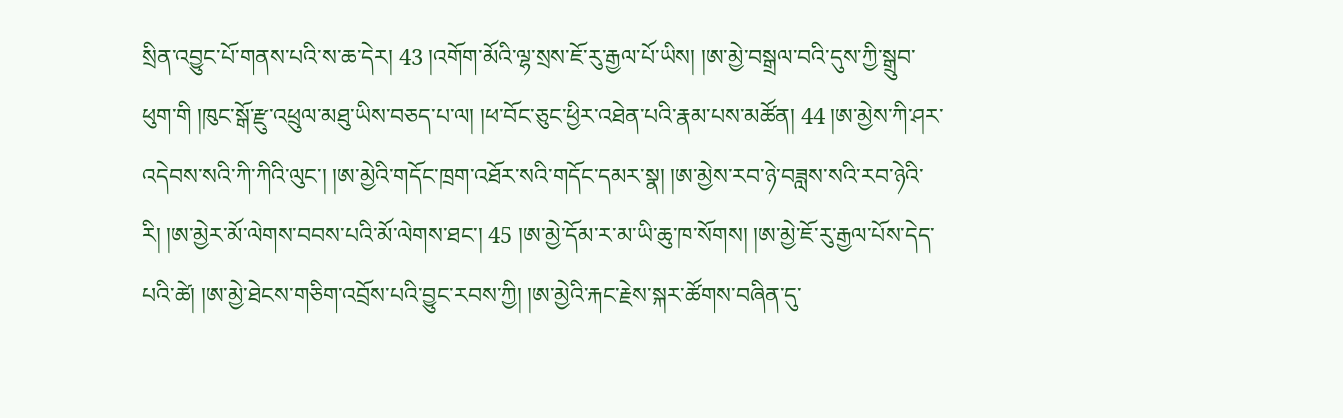སྲིན་འབྱུང་པོ་གནས་པའི་ས་ཆ་དེར། 43 །འགོག་མོའི་ལྷ་སྲས་ཇོ་རུ་རྒྱལ་པོ་ཡིས། །ཨ་མྱེ་བསྒྲལ་བའི་དུས་ཀྱི་སྒྲུབ་ཕུག་གི །ཁུང་སྒོ་རྫུ་འཕྲུལ་མཐུ་ཡིས་བཅད་པ་ལ། །ཕ་བོང་ཅུང་ཕྱིར་འཐེན་པའི་རྣམ་པས་མཚོན། 44 །ཨ་མྱེས་ཀི་ཤར་འདེབས་སའི་ཀི་ཀིའི་ལུང་། །ཨ་མྱེའི་གདོང་ཁྲག་འཐོར་སའི་གདོང་དམར་སྣ། །ཨ་མྱེས་རབ་ཉེ་བཟླས་སའི་རབ་ཉེའི་རི། །ཨ་མྱེར་མོ་ལེགས་བབས་པའི་མོ་ལེགས་ཐང་། 45 །ཨ་མྱེ་དོམ་ར་མ་ཡི་ཆུ་ཁ་སོགས། །ཨ་མྱེ་ཇོ་རུ་རྒྱལ་པོས་དེད་པའི་ཚེ། །ཨ་མྱེ་ཐེངས་གཅིག་འབྲོས་པའི་བྱུང་རབས་ཀྱི། །ཨ་མྱེའི་རྐང་རྗེས་སྐར་ཚོགས་བཞིན་དུ་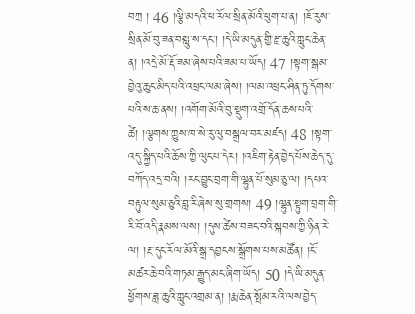བཀྲ ། 46 །ལྕི་མདའི་ཕ་རོལ་སྲིན་མོའི་ཕུག་པ་ན། །ཇོ་རུས་སྲིན་མོ་བུ་ཟན་བསླུ་ས་དང་། །དེ་ཡི་མདུན་གྱི་རྫ་ཆུའི་ཀླུང་ཆེན་ན། །འདྲེ་མོ་རྡོ་ཟམ་ཞེས་པའི་ཟམ་པ་ཡོད། 47 །སྟག་སྒམ་བྱེའུ་ཆུང་མིད་པའི་འཕྲང་ལམ་ཞེས། །ལམ་འཕྲང་ཤིན་ཏུ་དོགས་པའི་ས་ཆ་ནས། །འགོག་མོའི་བུ་སྡུག་འགྲོ་དོན་ཆས་པའི་ཚེ། །ལྕགས་ཀྱུས་ཁ་སེ་རུ་ལུ་བསྒྲལ་བར་མཛད། 48 །སྟག་འདུ་སྐྱིད་པའི་ཆོས་ཀྱི་ལུང་པ་དེར། །འཇིག་རྟེན་བྱེད་པོས་ཆེད་དུ་བཀོད་འདྲ་བའི། །རང་བྱུང་བྲག་གི་ལྷུན་པོ་སུམ་ཅུ་ལ། །དཔའ་བརྟུལ་སུམ་ཅུའི་བླ་རི་ཞེས་སུ་གྲགས། 49 །ལྷུན་སྟུག་བྲག་གི་རི་བོ་འདི་རྣམས་ལས། །དུས་ཚེས་བཟང་བའི་སྐབས་ཀྱི་ཉིན་རེ་ལ། །རྔ་དུང་རོལ་མོའི་སྒྲ་དབྱངས་སྒྲོགས་པས་མཚོན། །ངོ་མཚར་ཆེ་བའི་གཏམ་རྒྱུད་མང་ཞིག་ཡོད། 50 །དེ་ཡི་མདུན་ཕྱོགས་ཟླ་ཆུའི་ཀླུང་འགྲམ་ན། །རྨ་ཆེན་སྤོམ་རའི་ལས་བྱེད་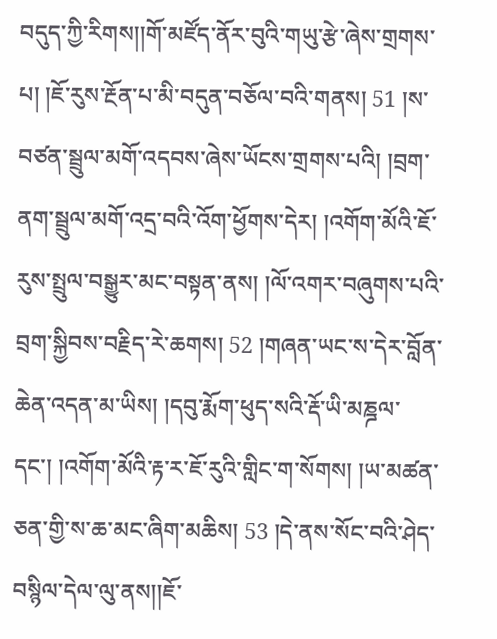བདུད་ཀྱི་རིགས།།གོ་མཛོད་ནོར་བུའི་གཡུ་རྩེ་ཞེས་གྲགས་པ། །ཇོ་རུས་རྔོན་པ་མི་བདུན་བཅོལ་བའི་གནས། 51 །ས་བཙན་སྦྲུལ་མགོ་འདབས་ཞེས་ཡོངས་གྲགས་པའི། །བྲག་ནག་སྦྲུལ་མགོ་འདྲ་བའི་འོག་ཕྱོགས་དེར། །འགོག་མོའི་ཇོ་རུས་སྤྲུལ་བསྒྱུར་མང་བསྟན་ནས། །ལོ་འགར་བཞུགས་པའི་བྲག་སྐྱིབས་བརྗིད་རེ་ཆགས། 52 །གཞན་ཡང་ས་དེར་བློན་ཆེན་འདན་མ་ཡིས། །དབུ་རྨོག་ཕུད་སའི་རྡོ་ཡི་མཎྜལ་དང་། །འགོག་མོའི་རྟ་ར་ཇོ་རུའི་གླིང་ག་སོགས། །ཡ་མཚན་ཅན་གྱི་ས་ཆ་མང་ཞིག་མཆིས། 53 །དེ་ནས་སོང་བའི་ཤེད་བསྙིལ་དེལ་ལུ་ནས།།ཇོ་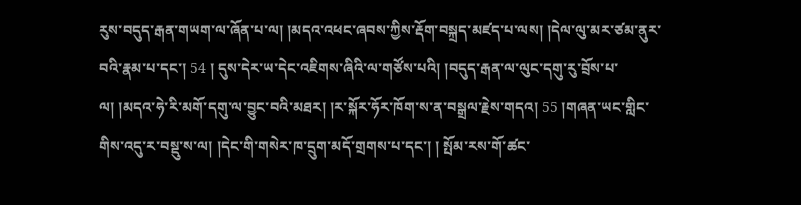རུས་བདུད་རྒན་གཡག་ལ་ཞོན་པ་ལ། །མདའ་འཕང་ཞབས་ཀྱིས་རྡོག་བསྐྲད་མཛད་པ་ལས། །དེལ་ལུ་མར་ཙམ་ནུར་བའི་རྣམ་པ་དང་། 54 ། དུས་དེར་ཡ་དེང་འཇིགས་ཞིའི་ལ་གཙོས་པའི། །བདུད་རྒན་ལ་ལུང་དགུ་རུ་བྲོས་པ་ལ། །མདའ་ཧེ་རི་མགོ་དགུ་ལ་བྱུང་བའི་མཐར། །ར་སྐོར་ཧོར་ཁོག་ས་ན་བསྒྲལ་རྗེས་གདའ། 55 །གཞན་ཡང་གླིང་གིས་འདུ་ར་བསྡུ་ས་ལ། །དེང་གི་གསེར་ཁ་དྲུག་མདོ་གྲགས་པ་དང་། ། སྤོམ་རས་གོ་ཚང་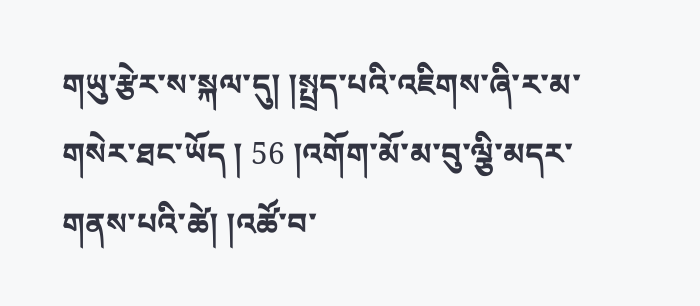གཡུ་རྩེར་ས་སྐལ་དུ། །སྤྲད་པའི་འཇིགས་ཞི་ར་མ་གསེར་ཐང་ཡོད ། 56 །འགོག་མོ་མ་བུ་ལྕི་མདར་གནས་པའི་ཚེ། །འཚོ་བ་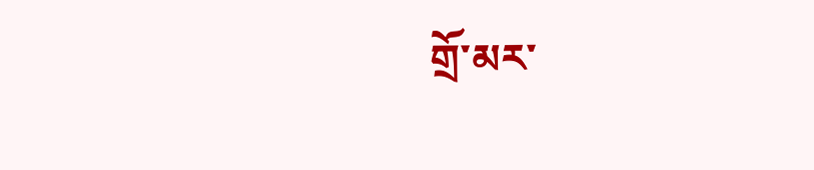གྲོ་མར་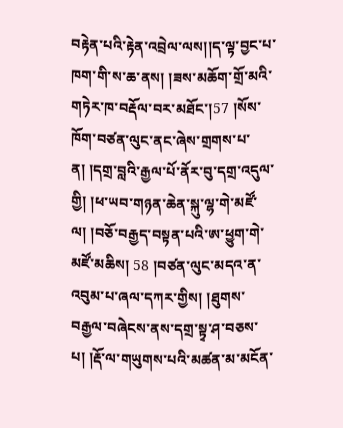བརྟེན་པའི་རྟེན་འབྲེལ་ལས།།ད་ལྟ་བྱང་པ་ཁག་གི་ས་ཆ་ནས། །ཟས་མཆོག་གྲོ་མའི་གཏེར་ཁ་བརྡོལ་བར་མཐོང་།57 །སོས་ཁོག་བཙན་ལུང་ནང་ཞེས་གྲགས་པ་ན། །དགྲ་བླའི་རྒྱལ་པོ་ནོར་བུ་དགྲ་འདུལ་གྱི། །ཕ་ཡབ་གཉན་ཆེན་སྐུ་ལྷ་གེ་མཛོ་ལ། །བཅོ་བརྒྱད་བསྟན་པའི་ཨ་ཕྱུག་གེ་མཛོ་མཆིས། 58 །བཙན་ལུང་མདའ་ན་འབུམ་པ་ཞལ་དཀར་གྱིས། །ཐུགས་བརྒྱལ་བཞེངས་ནས་དགྲ་སྟྭ་ཤ་བཅས་པ། །རྡོ་ལ་གཡུགས་པའི་མཚན་མ་མངོན་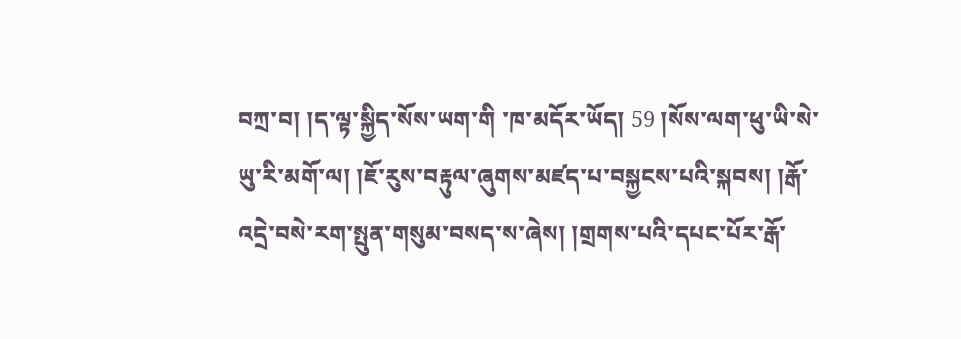བཀྲ་བ། །ད་ལྟ་སྐྱིད་སོས་ཡག་གི ་ཁ་མདོར་ཡོད། 59 །སོས་ལག་ཕུ་ཡི་སེ་ཡུ་རི་མགོ་ལ། །ཇོ་རུས་བརྟུལ་ཞུགས་མཛད་པ་བསྐྱངས་པའི་སྐབས། །རྒོ་འདྲེ་བསེ་རག་སྤུན་གསུམ་བསད་ས་ཞེས། །གྲགས་པའི་དཔང་པོར་རྒོ་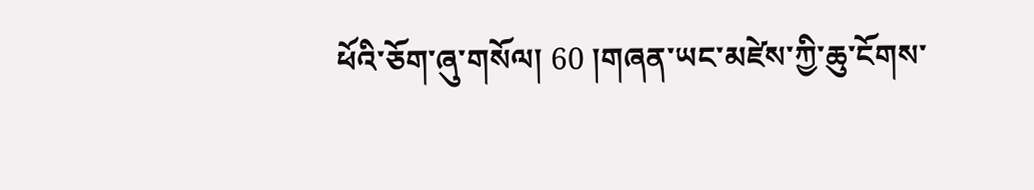ཕོའི་ཅོག་ཞུ་གསོལ། 60 །གཞན་ཡང་མཛེས་ཀྱི་ཆུ་ངོགས་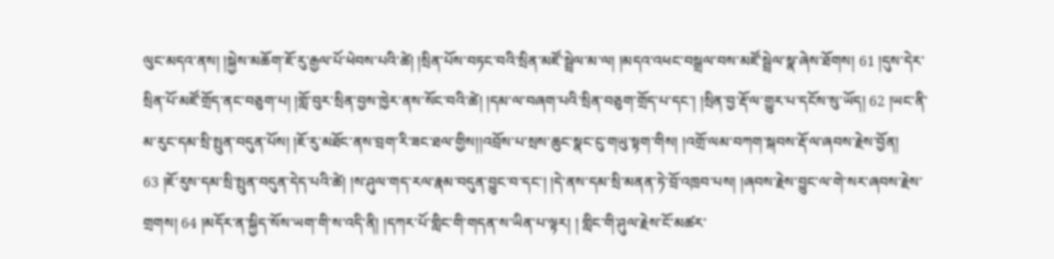ལུང་མདའ་ནས། །སྐྱེས་མཆོག་ཇོ་རུ་རྒྱལ་པོ་ཕེབས་པའི་ཚེ། །སྲིན་པོས་བཏང་བའི་སྲིན་མཛོ་སྦྲེལ་མ་ལ། །མདའ་འཕང་བསྒྲལ་བས་མཛོ་སྦྲེལ་སྣ་ཞེས་ཐོགས། 61 །དུས་དེར་སྲིན་པོ་མཛོ་གྲོད་ནང་བཅུག་པ། །གློ་བུར་སྲིན་བྱས་ཁྱེར་ནས་སོང་བའི་ཚེ། །དམ་ལ་བཞག་པའི་སྲིན་བཅུག་གྲོད་པ་དང་། །སྲིན་བྱ་རྡོ་ལ་གྱུར་པ་དངོས་སུ་ཡོད། 62 །ཡང་ནི་མ་རུང་དམ་སྲི་སྤུན་བདུན་པོས། །ཇོ་རུ་མཐོང་ནས་བྲག་རི་ཟང་ཐལ་གྱིས།།འབྲོས་པ་སྲས་ཆུང་སྣང་ངུ་གཡུ་སྟག་གིས། །འགྲོ་ལམ་བཀག་སྐབས་རྡོ་ལ་ཞབས་རྗེས་བྱོན། 63 །ཇོ་རུས་དམ་སྲི་སྤུན་བདུན་དེད་པའི་ཚེ། །ས་ཤུལ་གད་རལ་རྣམ་བདུན་བྱུང་བ་དང་། །དེ་ནས་དམ་སྲི་མནན་ཏེ་བྲོ་འཁྲབ་པས། །ཞབས་རྗེས་བྱུང་ལ་གེ་སར་ཞབས་རྗེས་གྲགས། 64 །མདོར་ན་སྐྱིད་སོས་ཡག་གི་ས་འདི་ནི། །དཀར་པོ་གླིང་གི་གདན་ས་ཡིན་པ་ལྟར། ། གླིང་གི་ཤུལ་རྗེས་ངོ་མཚར་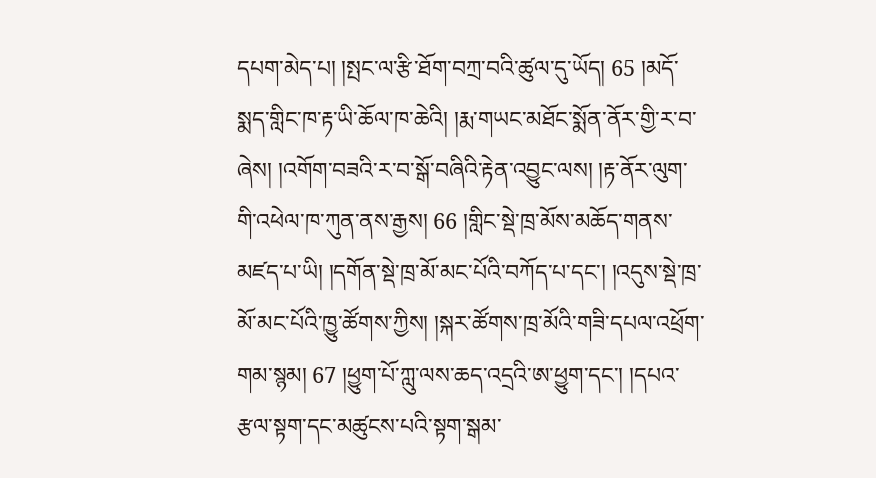དཔག་མེད་པ། །སྤང་ལ་རྩི་ཐོག་བཀྲ་བའི་ཚུལ་དུ་ཡོད། 65 །མདོ་སྨད་གླིང་ཁ་རྟ་ཡི་ཆོལ་ཁ་ཆེའི། །རྨ་གཡང་མཐོང་སྨོན་ནོར་གྱི་ར་བ་ཞེས། །འགོག་བཟའི་ར་བ་སྒོ་བཞིའི་རྟེན་འབྱུང་ལས། །རྟ་ནོར་ལུག་གི་འཕེལ་ཁ་ཀུན་ནས་རྒྱས། 66 །གླིང་སྡེ་ཁྲ་མོས་མཆོད་གནས་མཛད་པ་ཡི། །དགོན་སྡེ་ཁྲ་མོ་མང་པོའི་བཀོད་པ་དང་། །འདུས་སྡེ་ཁྲ་མོ་མང་པོའི་ཁྱུ་ཚོགས་ཀྱིས། །སྐར་ཚོགས་ཁྲ་མོའི་གཟི་དཔལ་འཕྲོག་གམ་སྙམ། 67 །ཕྱུག་པོ་ཀླུ་ལས་ཆད་འདྲའི་ཨ་ཕྱུག་དང་། །དཔའ་རྩལ་སྟག་དང་མཚུངས་པའི་སྟག་སྒམ་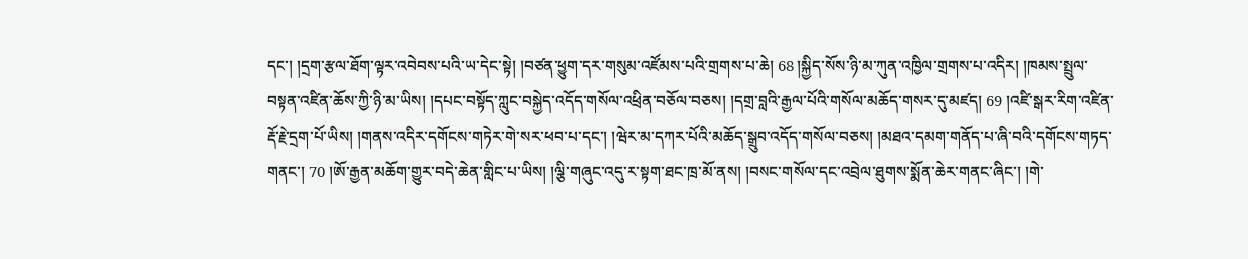དང་། །དྲག་རྩལ་ཐོག་ལྟར་འབེབས་པའི་ཡ་དེང་སྟེ། །བཙན་ཕྱུག་དར་གསུམ་འཛོམས་པའི་གྲགས་པ་ཆེ། 68 །སྐྱིད་སོས་ཉི་མ་ཀུན་འཁྱིལ་གྲགས་པ་འདིར། །ཁམས་སྤྲུལ་བསྟན་འཛིན་ཆོས་ཀྱི་ཉི་མ་ཡིས། །དཔང་བསྟོད་ཀླུང་བསྐྱེད་འདོད་གསོལ་འཕྲིན་བཅོལ་བཅས། །དགྲ་བླའི་རྒྱལ་པོའི་གསོལ་མཆོད་གསར་དུ་མཛད། 69 །འཛི་སྒར་རིག་འཛིན་རྡོ་རྗེ་དྲག་པོ་ཡིས། །གནས་འདིར་དགོངས་གཏེར་གེ་སར་ཕབ་པ་དང་། །ཝེར་མ་དཀར་པོའི་མཆོད་སྒྲུབ་འདོད་གསོལ་བཅས། །མཐའ་དམག་གནོད་པ་ཞི་བའི་དགོངས་གཏད་གནང་། 70 །ཨོ་རྒྱན་མཆོག་གྱུར་བདེ་ཆེན་གླིང་པ་ཡིས། །ལྕི་གཞུང་འདུ་ར་སྟག་ཐང་ཁྲ་མོ་ནས། །བསང་གསོལ་དང་འབྲེལ་ཐུགས་སྨོན་ཆེར་གནང་ཞིང་། །གེ་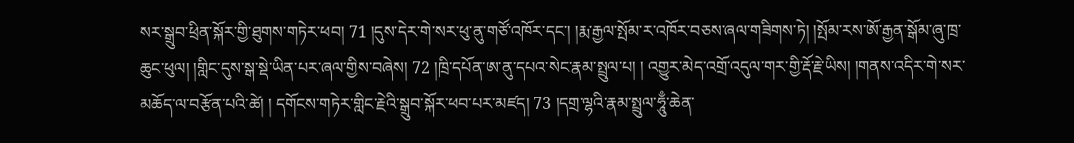སར་སྒྲུབ་ཕྲིན་སྐོར་གྱི་ཐུགས་གཏེར་ཕབ། 71 །དུས་དེར་གེ་སར་ཕུ་ནུ་གཙོ་འཁོར་དང་། །རྨ་རྒྱལ་སྤོམ་ར་འཁོར་བཅས་ཞལ་གཟིགས་ཏེ། །སྤོམ་རས་ཨོ་རྒྱན་སྒོམ་ཞུ་ཁྲ་ཆུང་ཕུལ། །གླིང་དུས་སྒ་སྡེ་ཡིན་པར་ཞལ་གྱིས་བཞེས། 72 །ཁྲི་དཔོན་ཨ་ནུ་དཔའ་སེང་རྣམ་སྤྲུལ་པ། ། འགྱུར་མེད་འགྲོ་འདུལ་གར་གྱི་རྡོ་རྗེ་ཡིས། །གནས་འདིར་གེ་སར་མཆོད་ལ་བརྩོན་པའི་ཚེ། ། དགོངས་གཏེར་གླིང་རྗེའི་སྒྲུབ་སྐོར་ཕབ་པར་མཛད། 73 །དགྲ་ལྷའི་རྣམ་སྤྲུལ་ཧཱུྃ་ཆེན་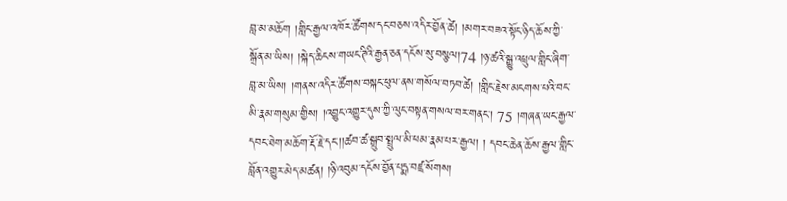བླ་མ་མཆོག །གླིང་རྒྱལ་འཁོར་ཚོགས་དང་བཅས་འདིར་བྱོན་ཚེ། །མགར་བཟའ་སྟོང་ཉིད་ཆོས་ཀྱི་སྒྲོན་མ་ཡིས། །སྐེད་ཆིངས་གཡང་ཊིའི་རྒྱན་ཅན་དངོས་སུ་བསྩལ།74 །ཉ་ཚའི་སྒྱུ་འཕྲུལ་གླིང་ཞིག་བླ་མ་ཡིས། །གནས་འདིར་ཚོགས་བསྐང་ཕུལ་ནས་གསོལ་བཏབ་ཚེ། །གླིང་རྗེས་མངགས་པའི་བང་མི་རྣམ་གསུམ་གྱིས། །འབྱུང་འགྱུར་དུས་ཀྱི་ལུང་བསྟན་གསལ་བར་གནང་། 75 །གཞན་ཡང་རྒྱལ་དབང་ཐེག་མཆོག་རྡོ་རྗེ་དང་།།ཚབ་ཚ་སྒྲུབ་སྤྲུལ་མི་ཕམ་རྣམ་པར་རྒྱལ། ། དབང་ཆེན་ཆོས་རྒྱལ་གླིང་བློན་འགྱུར་མེད་མཚན། །ཉི་འབུམ་དངོས་བྱོན་པདྨ་བཛྲ་སོགས།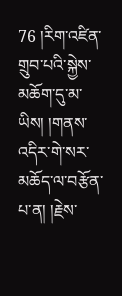76 །རིག་འཛིན་གྲུབ་པའི་སྐྱེས་མཆོག་དུ་མ་ཡིས། །གནས་འདིར་གེ་སར་མཆོད་ལ་བརྩོན་པ་ན། །རྗེས་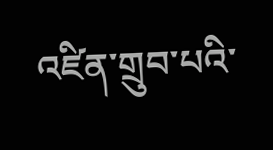འཛིན་གྲུབ་པའི་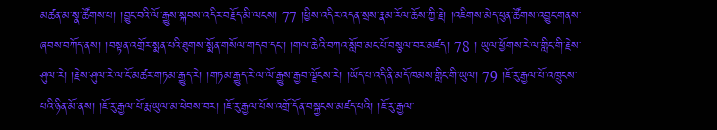མཚན་མ་སྣ་ཚོགས་པ། །བྱུང་བའི་ལོ་རྒྱུས་སྐབས་འདིར་བརྗོད་མི་ལངས། 77 །ཕྱིས་འདིར་འདན་སྲས་རྣམ་རོལ་ཆོས་ཀྱི་རྗེ། །འཇིགས་མེད་ཕུན་ཚོགས་འབྱུང་གནས་ཞབས་བཀོད་ནས། །བསྟན་འགྲོར་སྨན་པའི་ཐུགས་སྨོན་གསོལ་གདབ་དང་། །གལ་ཆེའི་བཀའ་སློབ་མང་པོ་བསྩལ་བར་མཛད། 78 ། ཡུལ་ཕྱོགས་རེ་ལ་གླིང་གི་རྗེས་ཤུལ་རེ། །རྗེས་ཤུལ་རེ་ལ་ངོ་མཚར་གཏམ་རྒྱུད་རེ། །གཏམ་རྒྱུད་རེ་ལ་ལོ་རྒྱུས་རྒྱབ་ལྗོངས་རེ། །ཡོད་པ་འདི་ནི་མདོ་ཁམས་གླིང་གི་ཡུལ། 79 །ཇོ་རུ་རྒྱལ་པོ་འཁྲུངས་པའི་ཉིན་མོ་ནས། །ཇོ་རུ་རྒྱལ་པོ་རྨ་ཡུལ་མ་ཕེབས་བར། །ཇོ་རུ་རྒྱལ་པོས་འགྲོ་དོན་བསྐྱངས་མཛད་པའི། །ཇོ་རུ་རྒྱལ་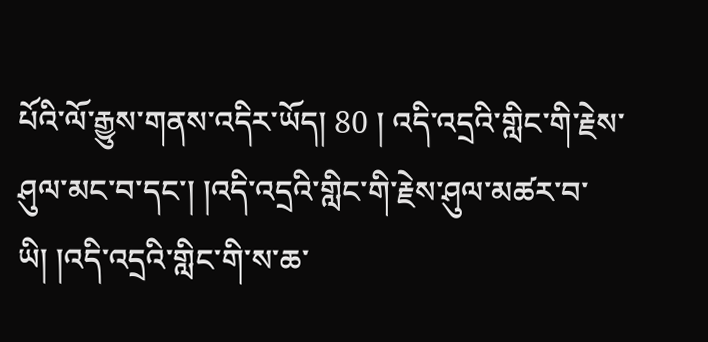པོའི་ལོ་རྒྱུས་གནས་འདིར་ཡོད། 80 ། འདི་འདྲའི་གླིང་གི་རྗེས་ཤུལ་མང་བ་དང་། །འདི་འདྲའི་གླིང་གི་རྗེས་ཤུལ་མཚར་བ་ཡི། །འདི་འདྲའི་གླིང་གི་ས་ཆ་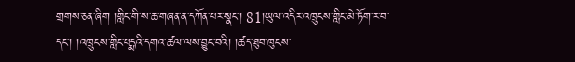གྲགས་ཅན་ཞིག །གླིང་གི་ས་ཆ་གཞན་ན་དཀོན་པར་སྣང་། 81།ཡུལ་འདིར་འཁྲུངས་གླིང་མེ་ཏོག་ར་བ་དང་། །འཁྲུངས་གླིང་པདྨའི་དགའ་ཚལ་ལས་བྱུང་བའི། །ཚད་ཐུབ་ཁུངས་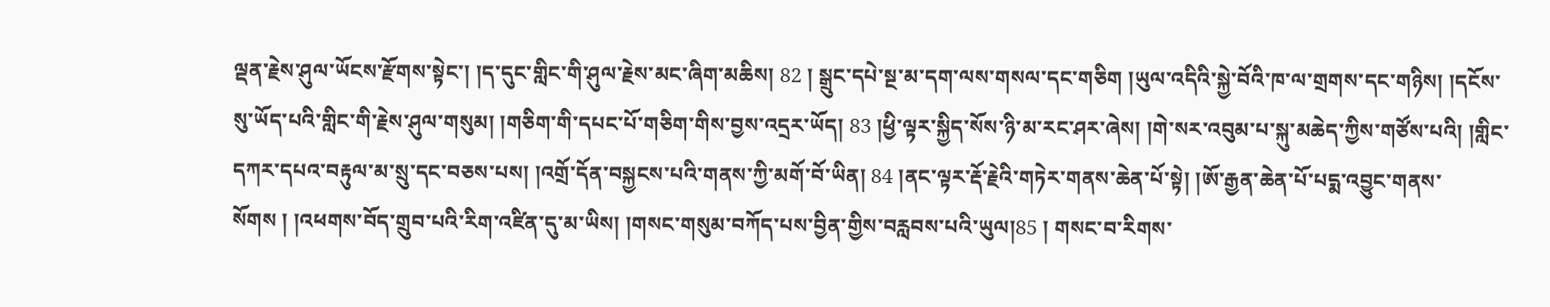ལྡན་རྗེས་ཤུལ་ཡོངས་རྫོགས་སྟེང་། །ད་དུང་གླིང་གི་ཤུལ་རྗེས་མང་ཞིག་མཆིས། 82 ། སྒྲུང་དཔེ་སྔ་མ་དག་ལས་གསལ་དང་གཅིག །ཡུལ་འདིའི་སྐྱེ་བོའི་ཁ་ལ་གྲགས་དང་གཉིས། །དངོས་སུ་ཡོད་པའི་གླིང་གི་རྗེས་ཤུལ་གསུམ། །གཅིག་གི་དཔང་པོ་གཅིག་གིས་བྱས་འདྲར་ཡོད། 83 །ཕྱི་ལྟར་སྐྱིད་སོས་ཉི་མ་རང་ཤར་ཞེས། །གེ་སར་འབུམ་པ་སྐུ་མཆེད་ཀྱིས་གཙོས་པའི། །གླིང་དཀར་དཔའ་བརྟུལ་མ་སྲུ་དང་བཅས་པས། །འགྲོ་དོན་བསྐྱངས་པའི་གནས་ཀྱི་མགོ་བོ་ཡིན། 84 །ནང་ལྟར་རྡོ་རྗེའི་གཏེར་གནས་ཆེན་པོ་སྟེ། །ཨོ་རྒྱན་ཆེན་པོ་པདྨ་འབྱུང་གནས་སོགས ། །འཕགས་བོད་གྲུབ་པའི་རིག་འཛིན་དུ་མ་ཡིས། །གསང་གསུམ་བཀོད་པས་བྱིན་གྱིས་བརླབས་པའི་ཡུལ།85 ། གསང་བ་རིགས་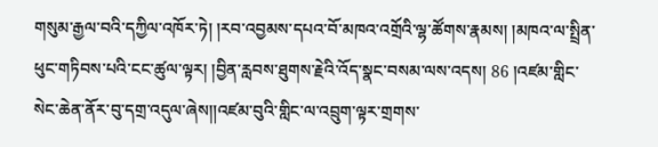གསུམ་རྒྱལ་བའི་དཀྱིལ་འཁོར་ཏེ། །རབ་འབྱམས་དཔའ་བོ་མཁའ་འགྲོའི་ལྷ་ཚོགས་རྣམས། །མཁའ་ལ་སྤྲིན་ཕུང་གཏིབས་པའི་ངང་ཚུལ་ལྟར། །བྱིན་རླབས་ཐུགས་རྗེའི་འོད་སྣང་བསམ་ལས་འདས། 86 །འཛམ་གླིང་སེང་ཆེན་ནོར་བུ་དགྲ་འདུལ་ཞེས།།འཛམ་བུའི་གླིང་ལ་འབྲུག་ལྟར་གྲགས་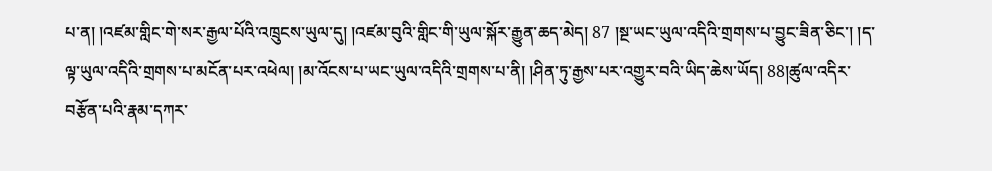པ་ན། །འཛམ་གླིང་གེ་སར་རྒྱལ་པོའི་འཁྲུངས་ཡུལ་དུ། །འཛམ་བུའི་གླིང་གི་ཡུལ་སྐོར་རྒྱུན་ཆད་མེད། 87 །སྔ་ཡང་ཡུལ་འདིའི་གྲགས་པ་བྱུང་ཟིན་ཅིང་། །ད་ལྟ་ཡུལ་འདིའི་གྲགས་པ་མངོན་པར་འཕེལ། །མ་འོངས་པ་ཡང་ཡུལ་འདིའི་གྲགས་པ་ནི། །ཤིན་ཏུ་རྒྱས་པར་འགྱུར་བའི་ཡིད་ཆེས་ཡོད། 88།ཚུལ་འདིར་བརྩོན་པའི་རྣམ་དཀར་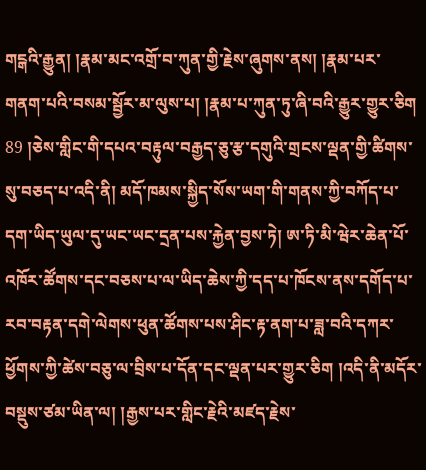གངྒའི་རྒྱུན། །རྣམ་མང་འགྲོ་བ་ཀུན་གྱི་རྗེས་ཞུགས་ནས། །རྣམ་པར་གནག་པའི་བསམ་སྦྱོར་མ་ལུས་པ། །རྣམ་པ་ཀུན་ཏུ་ཞི་བའི་རྒྱུར་གྱུར་ཅིག 89 །ཅེས་གླིང་གི་དཔའ་བརྟུལ་བརྒྱད་ཅུ་རྩ་དགུའི་གྲངས་ལྡན་གྱི་ཚིགས་སུ་བཅད་པ་འདི་ནི། མདོ་ཁམས་སྐྱིད་སོས་ཡག་གི་གནས་ཀྱི་བཀོད་པ་དག་ཡིད་ཡུལ་དུ་ཡང་ཡང་དྲན་པས་རྐྱེན་བྱས་ཏེ། ཨ་ཏི་མི་ཝེར་ཆེན་པོ་འཁོར་ཚོགས་དང་བཅས་པ་ལ་ཡིད་ཆེས་ཀྱི་དད་པ་ཁོངས་ནས་དགོད་པ་རབ་བརྟན་དགེ་ལེགས་ཕུན་ཚོགས་པས་ཤིང་རྟ་ནག་པ་ཟླ་བའི་དཀར་ཕྱོགས་ཀྱི་ཚེས་བཅུ་ལ་བྲིས་པ་དོན་དང་ལྡན་པར་གྱུར་ཅིག །འདི་ནི་མདོར་བསྡུས་ཙམ་ཡིན་ལ། །རྒྱས་པར་གླིང་རྗེའི་མཛད་རྗེས་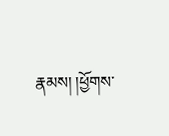རྣམས། །ཕྱོགས་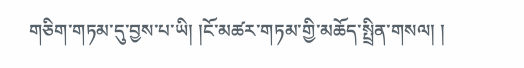གཅིག་གཏམ་དུ་བྱས་པ་ཡི། །ངོ་མཚར་གཏམ་གྱི་མཆོད་སྤྲིན་གསལ། །